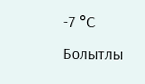-7 °С
Болытлы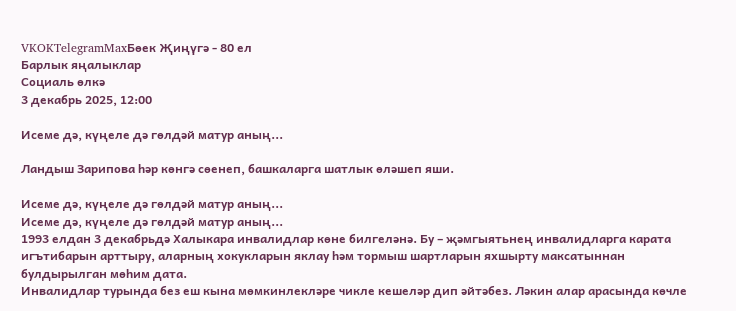VKOKTelegramMaxБөек Җиңүгә - 80 ел
Барлык яңалыклар
Социаль өлкә
3 декабрь 2025, 12:00

Исеме дә, күңеле дә гөлдәй матур аның...

Ландыш Зарипова һәр көнгә сөенеп, башкаларга шатлык өләшеп яши.

Исеме дә, күңеле дә гөлдәй матур аның...
Исеме дә, күңеле дә гөлдәй матур аның...
1993 елдан 3 декабрьдә Халыкара инвалидлар көне билгеләнә. Бу – җәмгыятьнең инвалидларга карата игътибарын арттыру, аларның хокукларын яклау һәм тормыш шартларын яхшырту максатыннан булдырылган мөһим дата.
Инвалидлар турында без еш кына мөмкинлекләре чикле кешеләр дип әйтәбез. Ләкин алар арасында көчле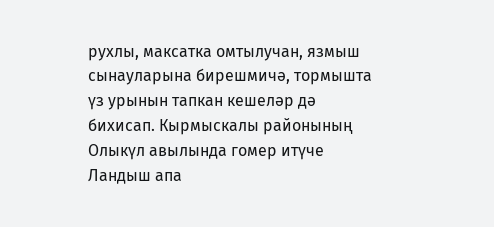рухлы, максатка омтылучан, язмыш сынауларына бирешмичә, тормышта үз урынын тапкан кешеләр дә бихисап. Кырмыскалы районының Олыкүл авылында гомер итүче Ландыш апа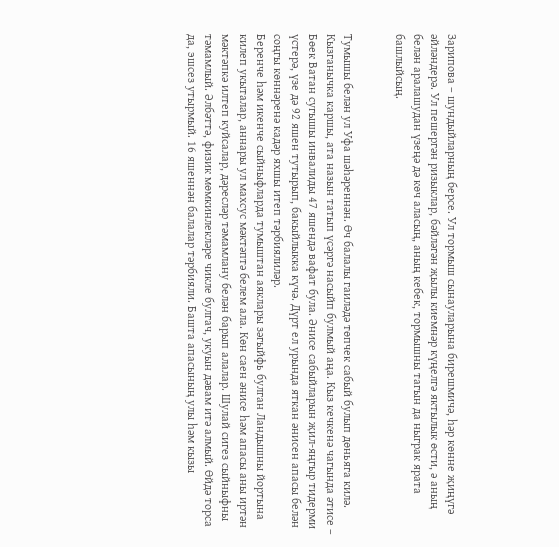Зарипова – шундыйларның берсе. Ул тормыш сынауларына бирешмичә, һәр көнне җиңүгә әйләндерә. Ул пешергән ризыклар, бәйләгән җылы киемнәр күңелгә яктылык өсти, ә аның белән аралашудан үзеңә дә көч аласың, аның кебек, тормышны тагын да ныграк ярата башлыйсың.


Тумышы белән ул Уфа шәһәреннән. Өч балалы гаиләдә төпчек сабый булып дөньяга килә. Кызганычка каршы, ата назын татып үсәргә насыйп булмый аңа. Кыз кечкенә чагында әтисе – Бөек Ватан сугышы инвалиды 47 яшендә вафат була. Әнисе сабыйларын җил-яңгыр тидерми үстерә, үзе дә 92 яшен тутырып, бакыйлыкка күчә. Дүрт ел урында яткан әнисен апасы белән соңгы көннәренә кадәр яхшы итеп тәрбиялиләр.
Беренче һәм икенче сыйныфларда тумыштан аяклары зәгыйфь булган Ландышны йортына килеп укыталар, аннары ул махсус мәктәптә белем ала. Көн саен әнисе һәм апасы аны иртән мәктәпкә илтеп куйсалар, дәресләр тәмамлану белән барып алалар. Шулай сигез сыйныфны тәмамлый. Әлбәттә, физик мөмкинлекләре чикле булгач, укуын дәвам итә алмый. Өйдә торса да, эшсез утырмый. 16 яшеннән балалар тәрбияли. Башта апасының улы һәм кызы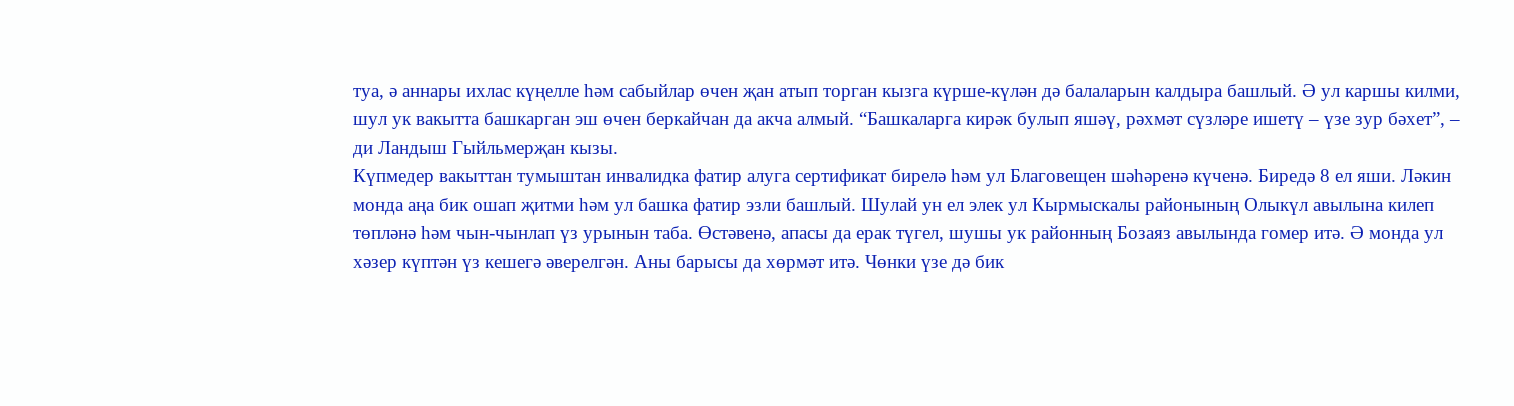туа, ә аннары ихлас күңелле һәм сабыйлар өчен җан атып торган кызга күрше-күлән дә балаларын калдыра башлый. Ә ул каршы килми, шул ук вакытта башкарган эш өчен беркайчан да акча алмый. “Башкаларга кирәк булып яшәү, рәхмәт сүзләре ишетү – үзе зур бәхет”, – ди Ландыш Гыйльмерҗан кызы.
Күпмедер вакыттан тумыштан инвалидка фатир алуга сертификат бирелә һәм ул Благовещен шәһәренә күченә. Биредә 8 ел яши. Ләкин монда аңа бик ошап җитми һәм ул башка фатир эзли башлый. Шулай ун ел элек ул Кырмыскалы районының Олыкүл авылына килеп төпләнә һәм чын-чынлап үз урынын таба. Өстәвенә, апасы да ерак түгел, шушы ук районның Бозаяз авылында гомер итә. Ә монда ул хәзер күптән үз кешегә әверелгән. Аны барысы да хөрмәт итә. Чөнки үзе дә бик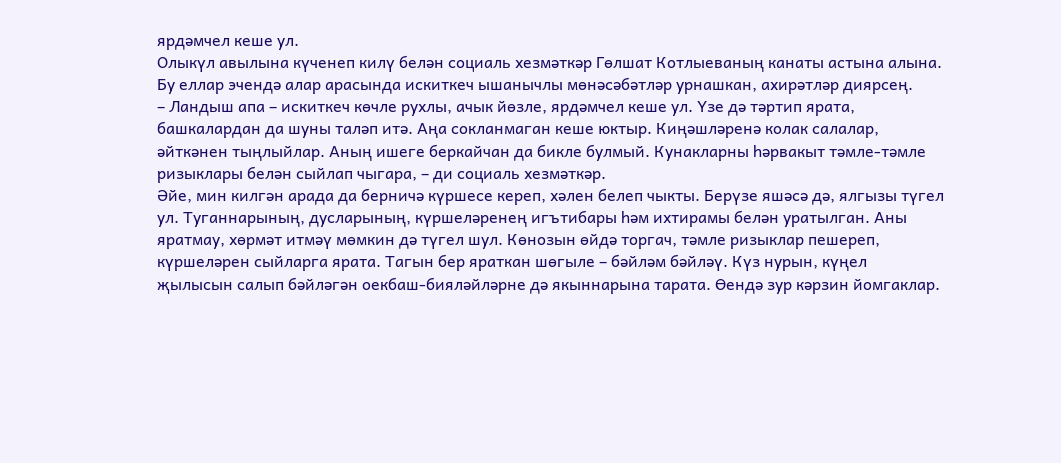ярдәмчел кеше ул.
Олыкүл авылына күченеп килү белән социаль хезмәткәр Гөлшат Котлыеваның канаты астына алына. Бу еллар эчендә алар арасында искиткеч ышанычлы мөнәсәбәтләр урнашкан, ахирәтләр диярсең.
– Ландыш апа – искиткеч көчле рухлы, ачык йөзле, ярдәмчел кеше ул. Үзе дә тәртип ярата, башкалардан да шуны таләп итә. Аңа сокланмаган кеше юктыр. Киңәшләренә колак салалар, әйткәнен тыңлыйлар. Аның ишеге беркайчан да бикле булмый. Кунакларны һәрвакыт тәмле-тәмле ризыклары белән сыйлап чыгара, – ди социаль хезмәткәр.
Әйе, мин килгән арада да берничә күршесе кереп, хәлен белеп чыкты. Берүзе яшәсә дә, ялгызы түгел ул. Туганнарының, дусларының, күршеләренең игътибары һәм ихтирамы белән уратылган. Аны яратмау, хөрмәт итмәү мөмкин дә түгел шул. Көнозын өйдә торгач, тәмле ризыклар пешереп, күршеләрен сыйларга ярата. Тагын бер яраткан шөгыле – бәйләм бәйләү. Күз нурын, күңел җылысын салып бәйләгән оекбаш-бияләйләрне дә якыннарына тарата. Өендә зур кәрзин йомгаклар.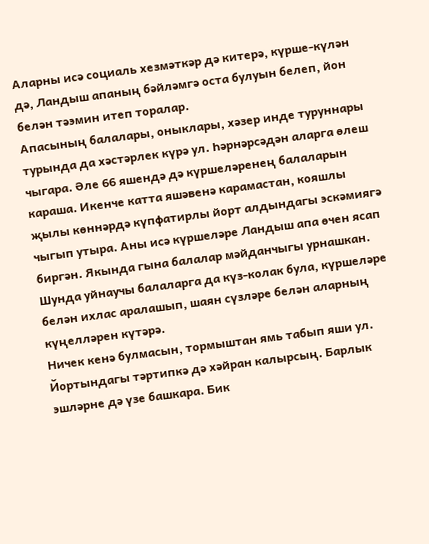Аларны исә социаль хезмәткәр дә китерә, күрше-күлән дә, Ландыш апаның бәйләмгә оста булуын белеп, йон белән тәэмин итеп торалар.
Апасының балалары, оныклары, хәзер инде туруннары турында да хәстәрлек күрә ул. Һәрнәрсәдән аларга өлеш чыгара. Әле 66 яшендә дә күршеләренең балаларын караша. Икенче катта яшәвенә карамастан, кояшлы җылы көннәрдә күпфатирлы йорт алдындагы эскәмиягә чыгып утыра. Аны исә күршеләре Ландыш апа өчен ясап биргән. Якында гына балалар мәйданчыгы урнашкан. Шунда уйнаучы балаларга да күз-колак була, күршеләре белән ихлас аралашып, шаян сүзләре белән аларның күңелләрен күтәрә.
Ничек кенә булмасын, тормыштан ямь табып яши ул. Йортындагы тәртипкә дә хәйран калырсың. Барлык эшләрне дә үзе башкара. Бик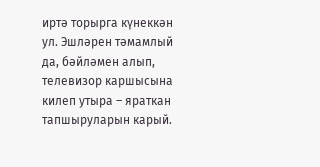иртә торырга күнеккән ул. Эшләрен тәмамлый да, бәйләмен алып, телевизор каршысына килеп утыра – яраткан тапшыруларын карый.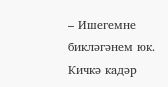– Ишегемне бикләгәнем юк. Кичкә кадәр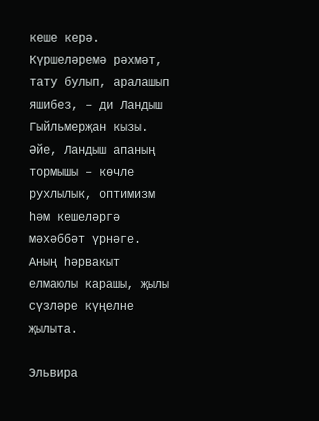кеше керә. Күршеләремә рәхмәт, тату булып, аралашып яшибез, – ди Ландыш Гыйльмерҗан кызы.
Әйе, Ландыш апаның тормышы – көчле рухлылык, оптимизм һәм кешеләргә мәхәббәт үрнәге. Аның һәрвакыт елмаюлы карашы, җылы сүзләре күңелне җылыта.

Эльвира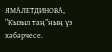ЯМАЛЕТДИНОВА,
“Кызыл таң”ның үз хәбәрчесе.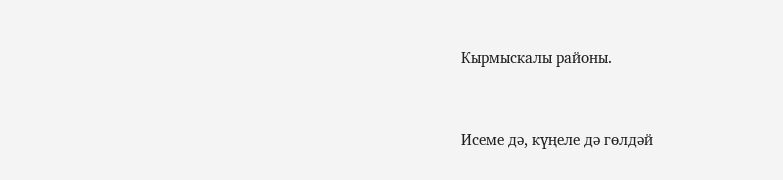Кырмыскалы районы.


Исеме дә, күңеле дә гөлдәй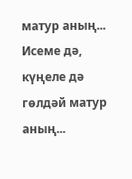матур аның...
Исеме дә, күңеле дә гөлдәй матур аның...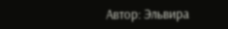Автор: Эльвира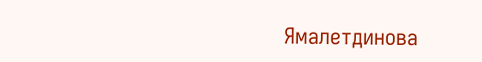Ямалетдинова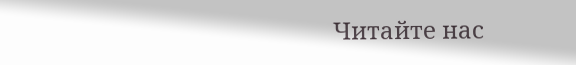Читайте нас